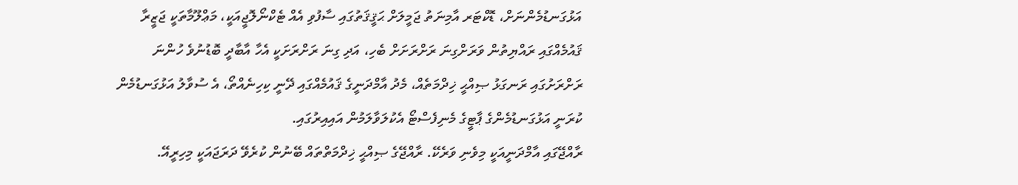އަޅުގަނޑުމެންނަށް، ޑޮކްޓަރ އާމިނަތު ޖަމީލަށް ޙަޤީޤަތުގައި ސާފުވި އެއް ޓެކްނޯލޮޖީއަކީ، މަޢްލޫމާތަކީ ޖަޒީރާ ޤައުމެއްގައި ރައްޔިތުން ވަރަށްގިނަ ރަށްރަށަށް ބެހި، އަދި ގިނަ ރަށްރަށަކީ އެހާ އާބާދީ ބޮޑުނުވެ ހުންނަ ރަށްރަށުގައި ރަނގަޅު ޞިއްޙީ ޚިދްމަތެއް، މެދު އާމްދަނީގެ ޤައުމެއްގައި ދޭނީ ކިހިނެއްތޯ، އެ ސުވާލު އަޅުގަނޑުމެން ކުރަނީ އަޅުގަނޑުމެންގެ ޕާޓީގެ މެނިފެސްޓޯ އެކުލަވާލަމުން އައިއިރުގައި.
ރާއްޖޭގައި އާމްދަނީއަކީ މިވެނި ވަރެކޭ. ރާއްޖޭގެ ޞިއްޙީ ޚިދްމަތްތައް ބޭނުން ކުރެވޭ ދަރަޖައަކީ މިހިރީއޭ.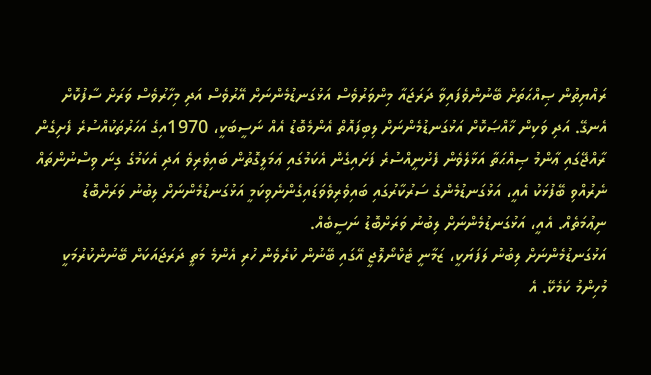ރައްޔިތުން ޞިއްޙަތަށް ބޭނުންވެފައިވާ ދަރަޖައާ މިންވަރުވެސް އަޅުގަނޑުމެންނަށް އޭރުވެސް އަދި މިހާރުވެސް ވަރަށް ސާފުކޮށް އެނގޭ. އަދި ވަކިން ޚާއްޞަކޮށް އަޅުގަނޑުމެންނަށް ލިބިފައޮތް އެންމެބޮޑު އެއް ނަސީބަކީ، 1970އިގެ އަހަރުތަކުއްސުރެ ފެށިގެން ރާއްޖޭގައި ޢާންމު ޞިއްޙަތާ އަޅާލެވެން ފެށުނީއްސުރެ ފަށައިގެން އެކަމުގައި ޢަމަލީގޮތުން ބައިވެރިވެ އަދި އެކަމުގެ ގިނަ ވިސްނުންތައް ނެރުއްވި ބޭފުޅަކު އެއީ، އަޅުގަނޑުމެންގެ ސަރުކާރުގައި ބައިވެރިވެވަޑައިގެންނެވިކަމީ އަޅުގަނޑުމެންނަށް ލިބުނު ވަރަށްބޮޑު ނިޢުމަތެއް. އެއީ، އަޅުގަނޑުމެންނަށް ލިބުނު ވަރަށްބޮޑު ނަސީބެއް.
އަޅުގަނޑުމެންނަށް ލިބުނު ލަފަޔަކީ، ޒަމާނީ ޓެކްނޯލޮޖީ އޭގައި ބޭނުން ކުރެވެން ހުރި އެންމެ މަތީ ދަރަޖައަކަށް ބޭނުންކުރުމަކީ މުހިންމު ކަމެކޭ. އެ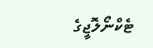ޓެކްނޯލޮޖީގެ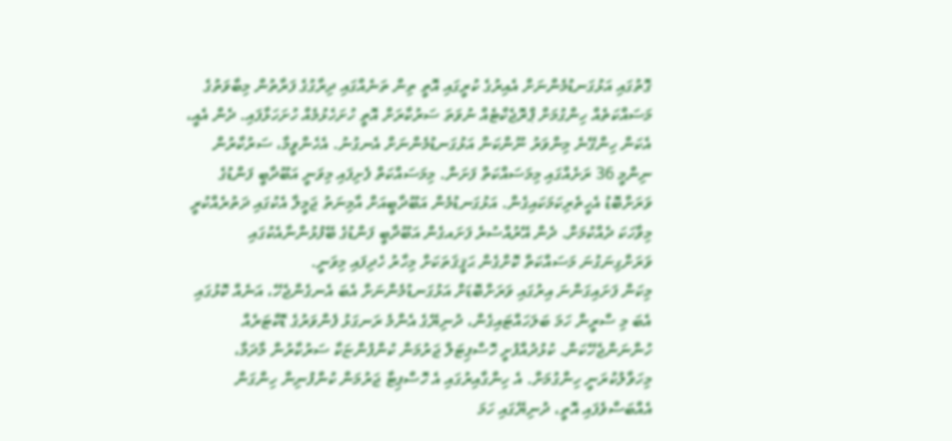ގޮތުގައި އަޅުގަނޑުމެންނަށް އެއިރުގެ ކުރީގައި އޮތީ ތިން ތަނެއްގައި ދިރާގުގެ ފަރާތުން މިބާވަތުގެ މަސައްކަތެއް ހިންގުމަށް ޕްރޮޖެކްޓެއް ނުވަތަ ސަރުކާރަށް އޮތީ ހުށަހެޅުމެއް ހުށަހަޅާފައި. ދެން އެއީ، އެކަން ހިންގޭނެ މިންވަރު ނޫންކަން އަޅުގަނޑުމެންނަށް އެނގުނު. އެހެންވީމާ، ސަރުކާރުން ނިންމީ 36 ރަށެއްގައި މިމަސައްކަތް ފަށަން. މިމަސައްކަތް ފެށިފައި މިވަނީ އަބޫދާބީ ފަންޑުގެ ވަރަށްބޮޑު އެހީތެރިކަމަކައިގެން. އަޅުގަނޑުމެން އަބޫދާބީއަށް އާމިނަތު ޖަމީލާ އެކުގައި ދަތުރެއްކުރީ މިވާހަކަ ދެއްކުމަށް. ދެން އޭރުއްސުރެ ފަށައގެން އަބޫދާބީ ފަންޑުގެ ބޭފުޅުންނާއެކުގައި ވަރަށްގިނަގުނަ މަސައްކަތް ކޮށްގެން ޙަޤީޤަތަކަށް މިހާރު ހެދިފައި މިވަނީ.
މިކަން ފަށައިގަންނަ އިރުގައި ވަރަށްބޮޑަށް އަޅުގަނޑުމެންނަށް އެބަ އެނގެންޖެހޭ، އަނެއް ކޮޅުގައި އެބަ މި ސްރީން ހަމަ ބަލަހައްޓައިގެން، ދުނިޔޭގެ އެންމެ ރަނގަޅު ފެންވަރުގެ ޑޮކްޓަރެއް ހުންނަންޖެހޭކަން. ކުޅުދުއްފުށީ ހޮސްޕިޓަލް ޖަރުމަން ކުންފުންޏަކާ ސަރުކާރުން މާދަމާ، މިހަވާލުކުރަނީ ހިންގުމަށް. އެ ހިންގާއިރުގައި އެ ހޮސްޕިޓާ ޖަރުމަން ކުންފުނިން ހިންގަން އެއްބަސްވެފައި އޮތީ، ދުނިޔޭގައި ހަމަ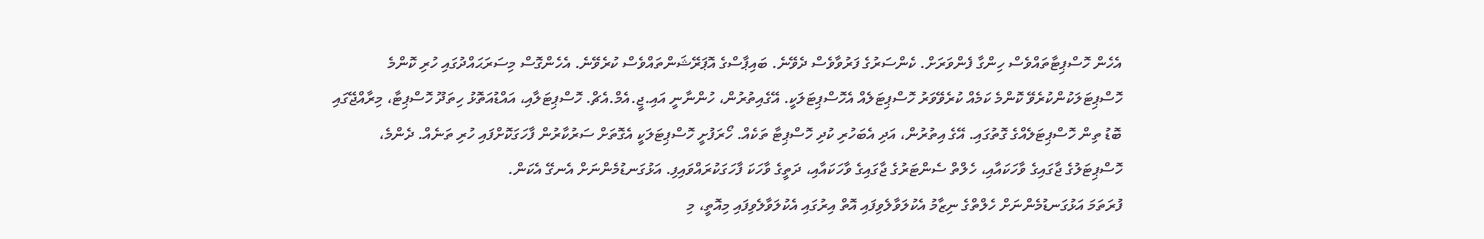އެހެން ހޮސްޕިޓާތައްވެސް ހިންގާ ފެންވަރަށް. ކެންސަރުގެ ފަރުވާވެސް ދެވޭނެ. ބައިޕާސްގެ އޮޕަރޭޝަންތައްވެސް ކުރެވޭނެ. އެހެންގޮސް މިސަރަޙައްދުގައި ހުރި ކޮންމެ ހޮސްޕިޓަލަކުންކުރެވޭ ކޮންމެ ކަމެއް ކުރެވޭވަރު ހޮސްޕިޓަލެއް އެހޮސްޕިޓަލަކީ. އޭގެއިތުރުން، ހުންނާނީ އައި.ޖީ.އެމް.އެޗް. ހޮސްޕިޓަލާއި، އައްޑުއަތޮޅު ހިތަދޫ ހޮސްޕިޓާ، މިރާއްޖޭގައި ބޮޑު ތިން ހޮސްޕިޓަލެއްގެ ގޮތުގައި. އޭގެ އިތުރުން، އަދި އެބަހުރި ކުދި ހޮސްޕިޓާ ތަކެއް. ހޯރަފުށީ ހޮސްޕިޓަލަކީ އެގޮތަށް ސަރުކާރުން ފާހަގަކޮށްފައި ހުރި ތަނެއް. ދެންމެ، ހޮސްޕިޓަލުގެ ޖާގައިގެ ވާހަކައާއި، ހެލްތް ސެންޓަރުގެ ޖާގައިގެ ވާހަކައާއި، ދަތީގެ ވާހަކަ ފާހަގަކުރައްވައިފި. އަޅުގަނޑުމެންނަށް އެނގޭ އެކަން.
ފުރަތަމަ އަޅުގަނޑުމެންނަށް ހެލްތްގެ ނިޒާމު އެކުލަވާލެވިފައި އޮތް އިރުގައި އެކުލަވާލެވިފައި މިއޮތީ، މި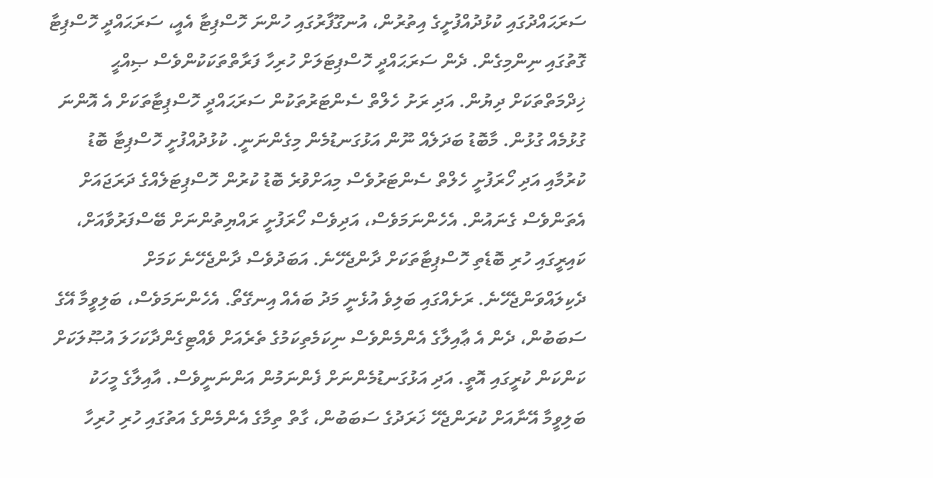ސަރަޙައްދުގައި ކުޅުދުއްފުށީގެ އިތުރުން، އުނގޫފާރުގައި ހުންނަ ހޮސްޕިޓާ އެއީ، ސަރަޙައްދީ ހޮސްޕިޓާ ގޮތުގައި ނިންމިގެން. ދެން ސަރަޙައްދީ ހޮސްޕިޓަލަށް ހުރިހާ ފަރާތްތަކަކުންވެސް ޞިއްޙީ ޚިދްމަތްތަކަށް ދިޔުން. އަދި ރަށު ހެލްތް ސެންޓަރުތަކުން ސަރަޙައްދީ ހޮސްޕިޓާތަކަށް އެ އޮންނަ ގުޅުމެއް ގުޅުން. މާބޮޑު ބަދަލެއް ނޫން އަޅުގަނޑުމެން މިގެންނަނީ. ކުޅުދުއްފުށީ ހޮސްޕިޓާ ބޮޑު ކުރުމާއި އަދި ހޯރަފުށީ ހެލްތް ސެންޓަރުވެސް މިއަށްވުރެ ބޮޑު ކުރުން ހޮސްޕިޓަލެއްގެ ދަރަޖައަށް އެތަންވެސް ގެނައުން. އެހެންނަމަވެސް، އަދިވެސް ހޯރަފުށީ ރައްޔިތުންނަށް ބޭސްފަރުވާއަށް، ކައިރީގައި ހުރި ބޮޑެތި ހޮސްޕިޓާތަކަށް ދާންޖެހޭނެ. އަބަދުވެސް ދާންޖެހޭނެ ކަމަށް ދެކިލައްވަންޖެހޭނެ. ރަށެއްގައި ބަލިވެ އުޅެނީ މަދު ބައެއް އިނގޭތޯ. އެހެންނަމަވެސް، ބަލިވީމާ އޭގެ ސަބަބުން، ދެން އެ ޢާއިލާގެ އެންމެންވެސް ނިކަމެތިކަމުގެ ތެރެއަށް ވެއްޓިގެންދާކަހަލަ އުޞޫލަކަށް ކަންކަން ކުރީގައި އޮތީ. އަދި އަޅުގަނޑުމެންނަށް ފެންނަމުން އަންނަނީވެސް. އާއިލާގެ މީހަކު ބަލިވީމާ އޭނާއަށް ކުރަންޖެހޭ ޚަރަދުގެ ސަބަބުން، ގާތް ތިމާގެ އެންމެންގެ އަތުގައި ހުރި ހުރިހާ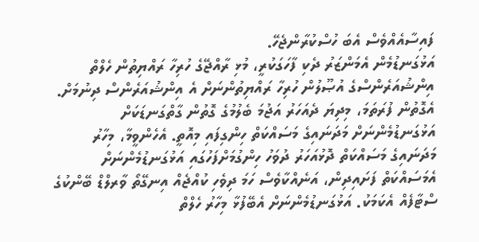ފައިސާއެއްވެސް އެބަ ހުސްކުރާންޖެހޭ.
އަޅުގަނޑުމެން އެމަންޒަރު ދެކި ފާހަގަކުރީ، މުޅި ރާއްޖޭގެ ހުރިހާ ރައްޔިތުން ހެލްތް އިންޝުއަރެންސްގެ އުޞޫލުން ހުރިހާ ރައްޔިތުންނަށް އެ އިންޝުއަރެންސް ދިނުމަށް. އެގޮތުން ފުރަތަމަ، މިދިޔަ ދެއަހަރު އަޖުމަ ބެލުމުގެ ގޮތުން ގާތްގަނޑަކަށް އަޅުގަނޑުމެންނަށް މަދަނައިގެ މަސައްކަތް ހިންގިފައި މިއޮތީ. އެހެންވީމާ، މިހާރު މަދަނައިގެ މަސައްކަތް ދޮޅުއަހަރު ދުވަހު ހިންގުމަށްފަހުގައި އަޅުގަނޑުމެންނަށް އެމަސައްކަތް ފަށައިދިން، އަނެއްކާވެސް ހަމަ ދިވެހި ކުއްޖެއް އިނގޭތޯ ވާރލްޑް ބޭންކުގެ ސްޓާފެއް އެކަމަކު. އަޅުގަނޑުމެންނަށް އެބޭފުޅާ މިހާރު ހެލްތް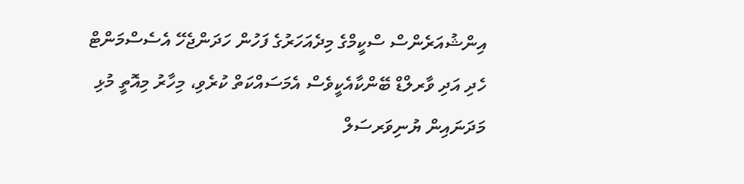އިންޝުއަރެންސް ސްކީމްގެ މިދެއަހަރުގެ ފަހުން ހަދަންޖެހޭ އެސެސްމަންޓް ހެދި އަދި ވާރލްޑް ބޭންކާއެކީވެސް އެމަސައްކަތް ކުރެވި، މިހާރު މިއޮތީ މުޅި މަދަނައިން ޔުނިވަރސަލް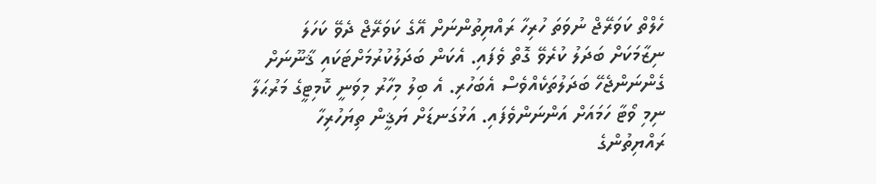ހެލްތް ކަވަރޭޖް ނުވަތަ ހުރިހާ ރައްޔިތުންނަށް އޭގެ ކަވަރޭޖް ދެވޭ ކަހަލަ ނިޒާމަކަށް ބަދަލު ކުރެވޭ ގޮތް ވެފައި. އެކަން ބަދަލުކުރުމަށްޓަކައި ޤާނޫނަށް ގެންނަންޖެހޭ ބަދަލުތަކެއްވެސް އެބަހުރި. އެ ބިލު މިހާރު މިވަނީ ކޮމިޓީގެ މަރުޙަލާ ނިމި ވޯޓާ ހަމައަށް އަންނަންވެފައި. އަޅުގަނޑަށް ޔަޤީން ތިޔަހުރިހާ ރައްޔިތުންގެ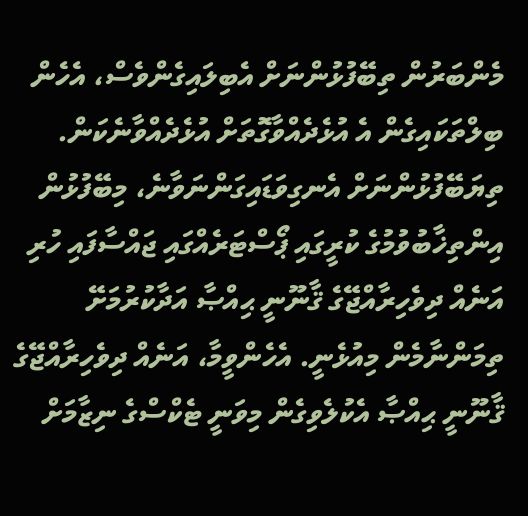މެންބަރުން ތިބޭފުޅުންނަށް އެބިލައިގެންވެސް، އެހެން ބިލްތަކައިގެން އެ އުޅެދެއްވާގޮތަށް އުޅެދެއްވާނެކަން. ތިޔަބޭފުޅުންނަށް އެނގިވަޑައިގަންނަވާނެ، މިބޭފުޅުން އިންތިޚާބުވުމުގެ ކުރީގައި ޕޯސްޓަރެއްގައި ޖައްސާފައި ހުރި އަނެއް ދިވެހިރާއްޖޭގެ ޤާނޫނީ ޙިއްޞާ އަދާކުރުމަށޭ ތިމަންނާމެން މިއުޅެނީ. އެހެންވީމާ، އަނެއް ދިވެހިރާއްޖޭގެ ޤާނޫނީ ޙިއްޞާ އެކުލެވިގެން މިވަނީ ޓެކްސްގެ ނިޒާމަށް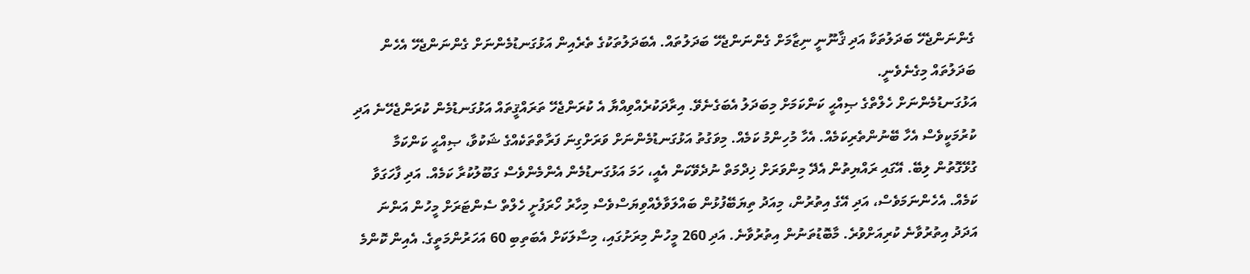ގެންނަންޖެހޭ ބަދަލުތަކާ އަދި ޤާނޫނީ ނިޒާމަށް ގެންނަންޖެހޭ ބަދަލުތައް. އެބަދަލުތަކުގެ ތެރެއިން އަޅުގަނޑުމެންނަށް ގެންނަންޖެހޭ އެހެން ބަދަލުތައް މިގެނެވެނީ.
އަޅުގަނޑުމެންނަށް ހެލްތްގެ ޞިއްޙީ ކަންކަމަށް މިބަދަލު އެބަގެނެވޭ. އިރާދަކުރެއްވިއްޔާ އެ ކުރަންޖެހޭ ތަރައްޤީތައް އަޅުގަނޑުމެން ކުރަންޖެހޭނެ އަދި ކުރުމަކީވެސް އެހާ ބޭނުންތެރިކަމެއް. އެހާ މުހިންމު ކަމެއް. މިވަގުތު އަޅުގަނޑުމެންނަށް ވަރަށްގިނަ ފަރާތްތަކެއްގެ ޝަކުވާ، ޞިއްޙީ ކަންކަމާ ގުޅޭގޮތުން ލިބޭ. އޭގައި ރައްޔިތުން އެދޭ މިންވަރަށް ޚިދްމަތް ނުދެވޭކަން އެއީ، ހަމަ އަޅުގަނޑުމެން އެންމެންވެސް ގަބޫލުކުރާ ކަމެއް. އަދި ފާހަގަވާ ކަމެއް. އެހެންނަމަވެސް، އަދި އޭގެ އިތުރުން، މިއަދު ތިޔަބޭފުޅުން ބައްލަވާލެއްވިޔަސްވެސް މިހާރު ހޯރަފުށީ ހެލްތް ސެންޓަރަށް މީހުން އަންނަ އަދަދު އިތުރުވާނެ ކުރިއަށްވުރެ. މާބޮޑުތަނުން އިތުރުވާނެ. އަދި 260 މީހުން މިރަށުގައި، މިސާލަކަށް އެބަތިބި 60 އަހަރުންމަތީގެ. އެއިން ކޮންމެ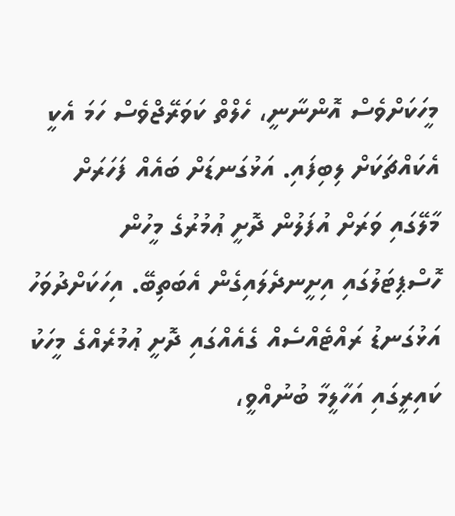މީހަކަށްވެސް އޮންނާނީ، ހެލްތް ކަވަރޭޖްވެސް ހަމަ އެކީ އެކައްޗަކަށް ލިބިފައި. އަޅުގަނޑަށް ބައެއް ފަހަރަށް މާލޭގައި ވަރަށް އުފަލުން ދޮށީ ޢުމުރުގެ މީހުން ހޮސްޕިޓަލުގައި އިށީނދެލައިގެން އެބަތިބޭ. އިހަކަށްދުވަހު އަޅުގަނޑު ރައްޓެއްސެއް ގެއެއްގައި ދޮށީ ޢުމުރެއްގެ މީހަކު ކައިރީގައި އަހާލީމާ ބުނުއްވީ،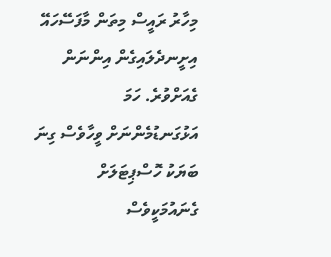މިހާރު ރައީސް މިތަން މާފަސޭހައޭ އިށީނދެލައިގެން އިންނަން ގެއަށްވުރެ. ހަމަ އަޅުގަނޑުމެންނަށް ވީހާވެސް ގިނަ ބަޔަކު ހޮސްޕިޓަލަށް ގެނައުމަކީވެސް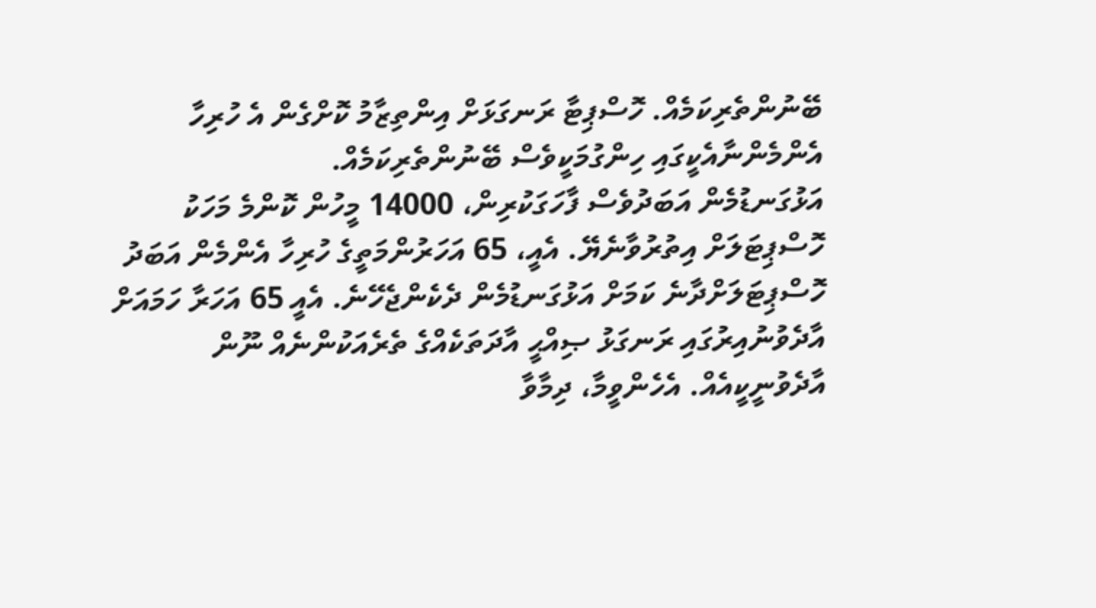ބޭނުންތެރިކަމެއް. ހޮސްޕިޓާ ރަނގަޅަށް އިންތިޒާމު ކޮށްގެން އެ ހުރިހާ އެންމެންނާއެކީގައި ހިންގުމަކީވެސް ބޭނުންތެރިކަމެއް.
އަޅުގަނޑުމެން އަބަދުވެސް ފާހަގަކުރިން، 14000 މީހުން ކޮންމެ މަހަކު ހޮސްޕިޓަލަށް އިތުރުވާނެޔޭ. އެއީ، 65 އަހަރުންމަތީގެ ހުރިހާ އެންމެން އަބަދު ހޮސްޕިޓަލަށްދާނެ ކަމަށް އަޅުގަނޑުމެން ދެކެންޖެހޭނެ. އެއީ 65 އަހަރާ ހަމައަށް އާދެވުނުއިރުގައި ރަނގަޅު ޞިއްޙީ އާދަތަކެއްގެ ތެރެއަކުންނެއް ނޫން އާދެވުނީކީއެއް. އެހެންވީމާ، ދިމާވާ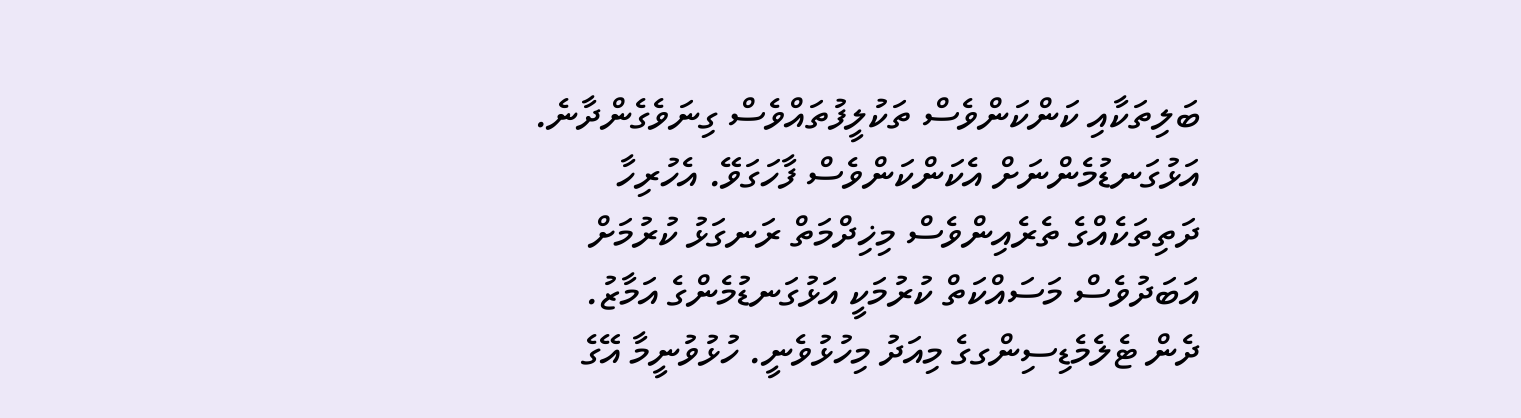ބަލިތަކާއި ކަންކަންވެސް ތަކުލީފުތައްވެސް ގިނަވެގެންދާނެ. އަޅުގަނޑުމެންނަށް އެކަންކަންވެސް ފާހަގަވޭ. އެހުރިހާ ދަތިތަކެއްގެ ތެރެއިންވެސް މިޚިދްމަތް ރަނގަޅު ކުރުމަށް އަބަދުވެސް މަސައްކަތް ކުރުމަކީ އަޅުގަނޑުމެންގެ އަމާޒު.
ދެން ޓެލެމެޑިސިންގގެ މިއަދު މިހުޅުވެނީ. ހުޅުވުނީމާ އޭގެ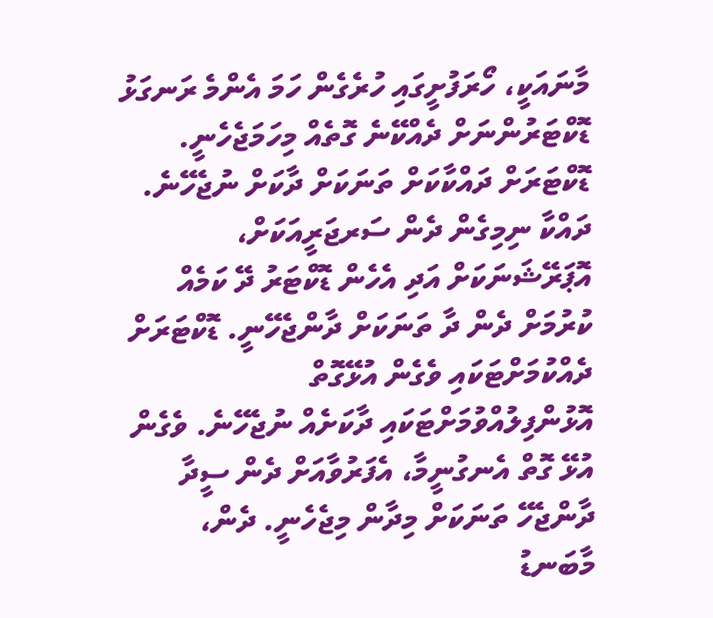މާނައަކީ، ހޯރަފުށީގައި ހުރެގެން ހަމަ އެންމެ ރަނގަޅު ޑޮކްޓަރުންނަށް ދެއްކޭނެ ގޮތެއް މިހަމަޖެހެނީ. ޑޮކްޓަރަށް ދައްކާކަށް ތަނަކަށް ދާކަށް ނުޖެހޭނެ. ދައްކާ ނިމިގެން ދެން ސަރޖަރީއަކަށް، އޮޕަރޭޝަނަކަށް އަދި އެހެން ޑޮކްޓަރު ދޭ ކަމެއް ކުރުމަށް ދެން ދާ ތަނަކަށް ދާންޖެހޭނީ. ޑޮކްޓަރަށް ދެއްކުމަށްޓަކައި ވެގެން އުޅޭގޮތް އޮޅުންފިލުއްވުމަށްޓަކައި ދާކަށެއް ނުޖެހޭނެ. ވެގެން އުޅޭ ގޮތް އެނގުނީމާ، އެފަރުވާއަށް ދެން ސީދާ ދާންޖެހޭ ތަނަކަށް މިދާން މިޖެހެނީ. ދެން، މާބަނޑު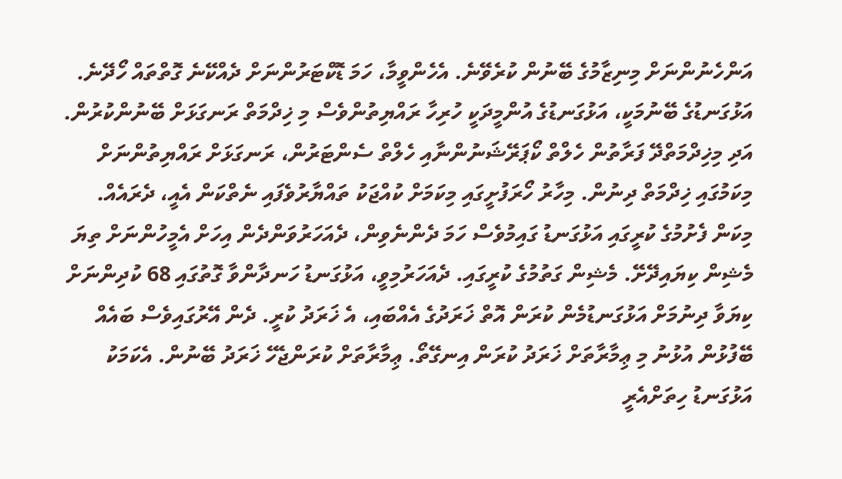އަންހެނުންނަށް މިނިޒާމުގެ ބޭނުން ކުރެވޭނެ. އެހެންވީމާ، ހަމަ ޑޮކްޓަރުންނަށް ދެއްކޭނެ ގޮތްތައް ހޯދޭނެ.
އަޅުގަނޑުގެ ބޭނުމަކީ، އަޅުގަނޑުގެ އުންމީދަކީ ހުރިހާ ރައްޔިތުންވެސް މި ޚިދްމަތް ރަނގަޅަށް ބޭނުންކުރުން. އަދި މިޚިދްމަތްދޭ ފަރާތުން ހެލްތް ކޯޕަރޭޝަނުންނާއި ހެލްތް ސެންޓަރުން، ރަނގަޅަށް ރައްޔިތުންނަށް މިކަމުގައި ޚިދްމަތް ދިނުން. މިހާރު ހޯރަފުށީގައި މިކަމަށް ކުއްޖަކު ތައްޔާރުވެފައި ނެތްކަން އެއީ، ދެރައެއް. މިކަން ފެށުމުގެ ކުރީގައި އަޅުގަނޑު ގައިމުވެސް ހަމަ ދެންނެވިން، ދެއަހަރުވަންދެން އިހަށް އެމީހުންނަށް ތިޔަ މެޝިން ކިޔައިދޭށޭ. މެޝިން ގަތުމުގެ ކުރީގައި. ދެއަހަރުމިވީ، އަޅުގަނޑު ހަނދާންވާ ގޮތުގައި 68 ކުދިންނަށް ކިޔަވާ ދިނުމަށް އަޅުގަނޑުމެން ކުރަން އޮތް ޚަރަދުގެ އެއްބައި، އެ ޚަރަދު ކުރީ. ދެން އޭރުގައިވެސް ބައެއް ބޭފުޅުން އުޅުނު މި ޢިމާރާތަށް ޚަރަދު ކުރަން އިނގޭތޯ. ޢިމާރާތަށް ކުރަންޖެހޭ ޚަރަދު ބޭނުން. އެކަމަކު އަޅުގަނޑު ހިތަށްއެރީ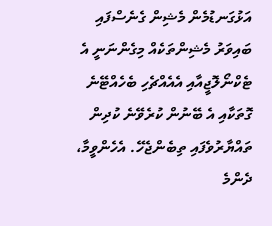އަޅުގަނޑުމެން މެޝިން ގެނެސްފައި ބައިވަރު މެޝިންތަކެއް މިގެންނަނީ އެ ޓެކްނޯލޮޖީއާއި އެއެއްޗެހި ބެހެއްޓޭނެ ގޮތަކާއި އެ ބޭނުން ކުރެވޭނެ ކުދިން ތައްޔާރުވެފައި ތިބެންޖެހޭ. އެހެންވީމާ، ދެންމެ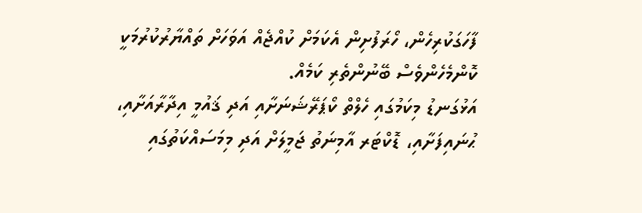ފާހަގަކުރިހެން، ހޯރަފުށިން އެކަމަށް ކުއްޖެއް އަވަހަށް ތައްޔާރުކުރުމަކީ ކޮންމެހެންވެސް ބޭނުންތެރި ކަމެއް.
އަޅުގަނޑު މިކަމުގައި ހެލްތް ކޯޕަރޭޝަނަށާއި އަދި ޤައުމީ އިދާރާއަށާއި، ޙުނައިފަށާއި، ޑޮކްޓަރ އާމިނަތު ޖަމީލަށް އަދި މިމަސައްކަތުގައި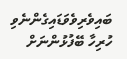ބައިވެރިވެވަޑައިގެންނެވި ހުރިހާ ބޭފުޅުންނަށް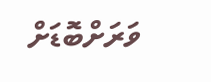ވަރަށްބޮޑަށް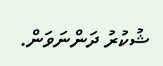ޝުކުރު ދަންނަވަން.